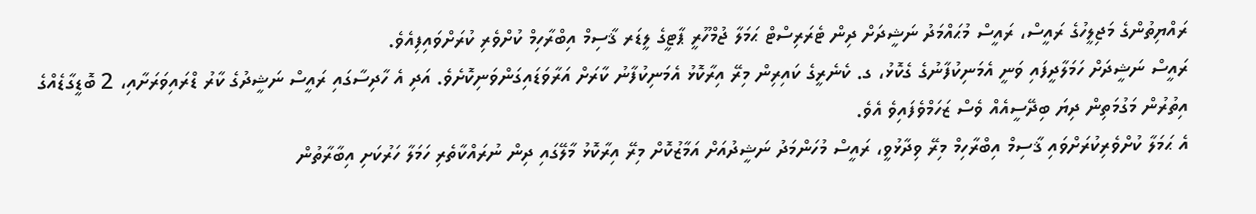ރައްޔިތުންގެ މަޖިލީހުގެ ރައީސް، ރައީސް މުޙައްމަދު ނަޝީދަށް ދިން ޓެރަރިސްޓް ޙަމަލާ ޖުމްހޫރީ ޕާޓީގެ ލީޑަރ ޤާސިމް އިބްރާހިމް ކުށްވެރި ކުރަށްވައިފިއެވެ.
ރައީސް ނަޝީދަށް ހަމަލާދީފައި ވަނީ އެމަނިކުފާނުގެ ގެކޮޅު، ގ. ކެނެރީގެ ކައިރިން މިރޭ އިރާކޮޅު އެމަނިކުފާނު ކާރަށް އަރާވަޑައިގަންވަނިކޮށެވެ. އަދި އެ ހާދިސާގައި ރައީސް ނަޝީދުގެ ކާރު ޑްރައިވަރަށާއި، 2 ބޮޑީގާޑެއްގެ އިތުރުން މަގުމަތިން ދިޔަ ބިދޭސީއެއް ވެސް ޒަހަމްވެފައިވެ އެވެ.
އެ ޙަމަލާ ކުށްވެރިކުރަށްވައި ޤާސިމް އިބްރާހިމް މިރޭ ވިދާޅުވީ، ރައީސް މުހަންމަދު ނަޝީދުއަށް އަމާޒުކޮށް މިރޭ އިރާކޮޅު މާލޭގައި ދިން ނުރައްކާތެރި ހަމަލާ ހަރުކަށި އިބާރާތުން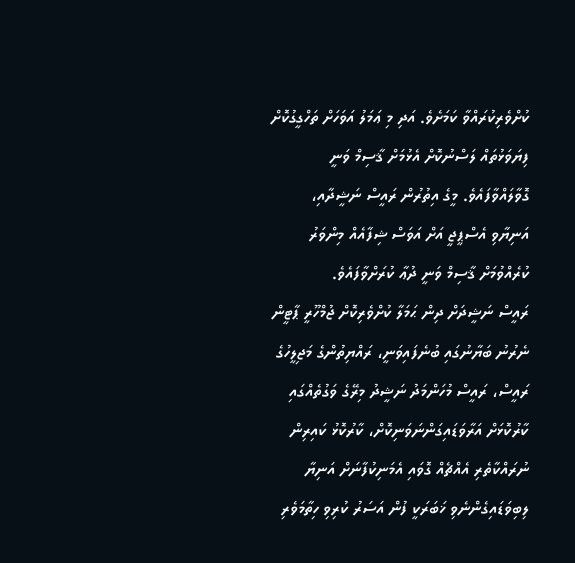ކުށްވެރިކުރައްވާ ކަމަށެވެ. އަދި މި ޢަމަލު އަވަހަށް ތަހްގީގުކޮށް ފިޔަވަޅުތައް ލަސްނުކޮށް އެޅުމަށް ޤާސިމް ވަނީ ގޮވާލައްވާފައެވެ. މީގެ އިތުރުން ރައީސް ނަޝީދާއި، އަނިޔާވި އެސްޕީޖީ އަށް އަވަސް ޝިފާއެއް މިންވަރު ކުރެއްވުމަށް ޤާސިމް ވަނީ ދުޢާ ކުރަށްވާފައެވެ.
ރައީސް ނަޝީދަށް ދިން ޙަމަލާ ކުށްވެރިކޮށް ޖުމްހޫރީ ޕާޓީން ނެރުނު ބަޔާނުގައި ބުނެފައިވަނީ، ރައްޔިތުންގެ މަޖިލީހުގެ ރައީސް، ރައީސް މުހަންމަދު ނަޝީދު މިރޭގެ ވަގުތެއްގައި ކާރުކޮޅަށް އަރާވަޑައިގަންނަވަނިކޮށް، ކާރުކޮޅު ކައިރިން ނުރައްކާތެރި އެއްޗެއް ގޮވައި އެމަނިކުފާނަށް އަނިޔާ ލިބިވަޑައިގެންނެވި ޚަބަރަކީ ފުން އަސަރު ކުރިވި ހިތާމަވެރި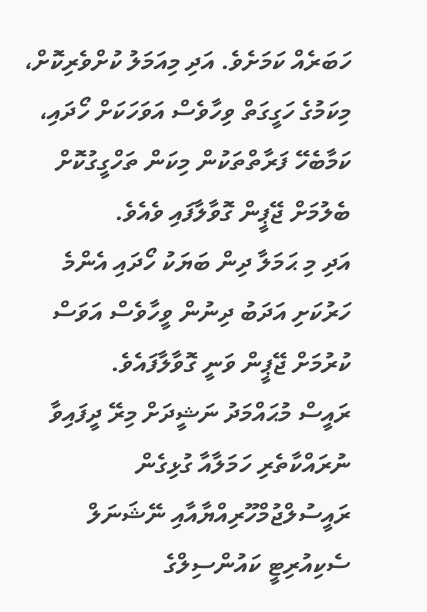ހަބަރެއް ކަމަށެވެ. އަދި މިއަމަލު ކުށްވެރިކޮށް، މިކަމުގެ ހަގީގަތް ވިހާވެސް އަވަހަކަށް ހޯދައި، ކަމާބެހޭ ފަރާތްތަކުން މިކަން ތަހްގީގުކޮށް ބެލުމަށް ޖޭޕީން ގޮވާލާފައި ވެއެވެ.
އަދި މި ޙަމަލާ ދިން ބަޔަކު ހޯދައި އެންމެ ހަރުކަށި އަދަބު ދިނުން ވީހާވެސް އަވަސް ކުރުމަށް ޖޭޕީން ވަނީ ގޮވާލާފައެވެ.
ރައީސް މުޙައްމަދު ނަޝީދަށް މިރޭ ދީފައިވާ ނުރައްކާތެރި ހަމަލާއާ ގުޅިގެން ރައީސުލްޖުމްހޫރިއްޔާއާއި ނޭޝަނަލް ސެކިއުރިޓީ ކައުންސިލްގެ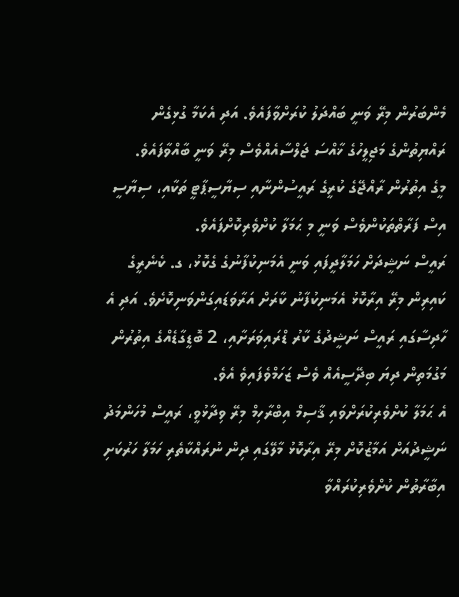މެންބަރުން މިރޭ ވަނީ ބައްދަލު ކުރަށްވާފައެވެ. އަދި އެކަމާ ގުޅިގެން ރައްޔިތުންގެ މަޖިލީހުގެ ޚާއްސަ ޖަލްސާއެއްވެސް މިރޭ ވަނީ ބާއްވާފައެވެ.
މީގެ އިތުރުން ރާއްޖޭގެ ކުރީގެ ރައީސުންނާއި ސިޔާސީޕާޓީ ތަކާއި، ސިޔާސީ އިސް ފަރާތްތަކުންވެސް ވަނީ މި ޙަމަލާ ކުށްވެރިކޮށްފައެވެ.
ރައީސް ނަޝީދަށް ހަމަލާދީފައި ވަނީ އެމަނިކުފާނުގެ ގެކޮޅު، ގ. ކެނެރީގެ ކައިރިން މިރޭ އިރާކޮޅު އެމަނިކުފާނު ކާރަށް އަރާވަޑައިގަންވަނިކޮށެވެ. އަދި އެ ހާދިސާގައި ރައީސް ނަޝީދުގެ ކާރު ޑްރައިވަރަށާއި، 2 ބޮޑީގާޑެއްގެ އިތުރުން މަގުމަތިން ދިޔަ ބިދޭސީއެއް ވެސް ޒަހަމްވެފައިވެ އެވެ.
އެ ޙަމަލާ ކުށްވެރިކުރަށްވައި ޤާސިމް އިބްރާހިމް މިރޭ ވިދާޅުވީ، ރައީސް މުހަންމަދު ނަޝީދުއަށް އަމާޒުކޮށް މިރޭ އިރާކޮޅު މާލޭގައި ދިން ނުރައްކާތެރި ހަމަލާ ހަރުކަށި އިބާރާތުން ކުށްވެރިކުރައްވާ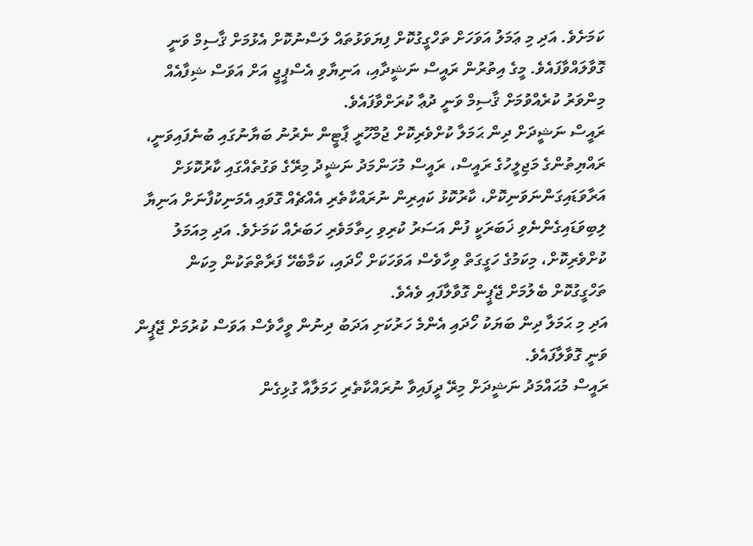ކަމަށެވެ. އަދި މި ޢަމަލު އަވަހަށް ތަހްގީގުކޮށް ފިޔަވަޅުތައް ލަސްނުކޮށް އެޅުމަށް ޤާސިމް ވަނީ ގޮވާލައްވާފައެވެ. މީގެ އިތުރުން ރައީސް ނަޝީދާއި، އަނިޔާވި އެސްޕީޖީ އަށް އަވަސް ޝިފާއެއް މިންވަރު ކުރެއްވުމަށް ޤާސިމް ވަނީ ދުޢާ ކުރަށްވާފައެވެ.
ރައީސް ނަޝީދަށް ދިން ޙަމަލާ ކުށްވެރިކޮށް ޖުމްހޫރީ ޕާޓީން ނެރުނު ބަޔާނުގައި ބުނެފައިވަނީ، ރައްޔިތުންގެ މަޖިލީހުގެ ރައީސް، ރައީސް މުހަންމަދު ނަޝީދު މިރޭގެ ވަގުތެއްގައި ކާރުކޮޅަށް އަރާވަޑައިގަންނަވަނިކޮށް، ކާރުކޮޅު ކައިރިން ނުރައްކާތެރި އެއްޗެއް ގޮވައި އެމަނިކުފާނަށް އަނިޔާ ލިބިވަޑައިގެންނެވި ޚަބަރަކީ ފުން އަސަރު ކުރިވި ހިތާމަވެރި ހަބަރެއް ކަމަށެވެ. އަދި މިއަމަލު ކުށްވެރިކޮށް، މިކަމުގެ ހަގީގަތް ވިހާވެސް އަވަހަކަށް ހޯދައި، ކަމާބެހޭ ފަރާތްތަކުން މިކަން ތަހްގީގުކޮށް ބެލުމަށް ޖޭޕީން ގޮވާލާފައި ވެއެވެ.
އަދި މި ޙަމަލާ ދިން ބަޔަކު ހޯދައި އެންމެ ހަރުކަށި އަދަބު ދިނުން ވީހާވެސް އަވަސް ކުރުމަށް ޖޭޕީން ވަނީ ގޮވާލާފައެވެ.
ރައީސް މުޙައްމަދު ނަޝީދަށް މިރޭ ދީފައިވާ ނުރައްކާތެރި ހަމަލާއާ ގުޅިގެން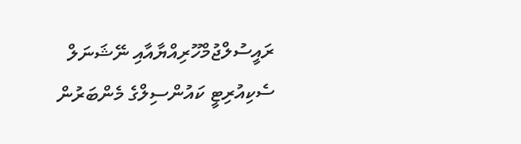ރައީސުލްޖުމްހޫރިއްޔާއާއި ނޭޝަނަލް ސެކިއުރިޓީ ކައުންސިލްގެ މެންބަރުން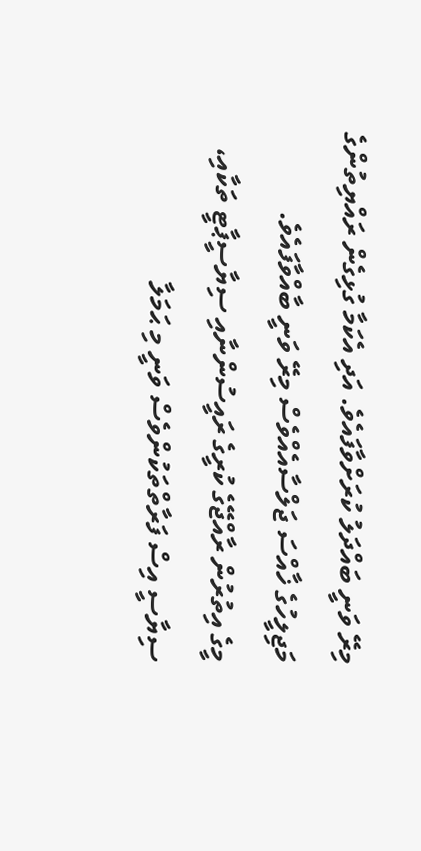މިރޭ ވަނީ ބައްދަލު ކުރަށްވާފައެވެ. އަދި އެކަމާ ގުޅިގެން ރައްޔިތުންގެ މަޖިލީހުގެ ޚާއްސަ ޖަލްސާއެއްވެސް މިރޭ ވަނީ ބާއްވާފައެވެ.
މީގެ އިތުރުން ރާއްޖޭގެ ކުރީގެ ރައީސުންނާއި ސިޔާސީޕާޓީ ތަކާއި، ސިޔާސީ އިސް ފަރާތްތަކުންވެސް ވަނީ މި ޙަމަލާ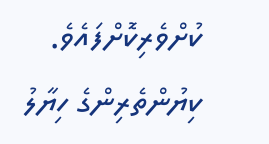ކުށްވެރިކޮށްފައެވެ.
ކިޔުންތެރިންގެ ހިޔާލު